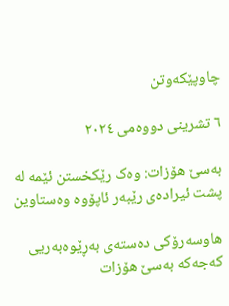چاوپێكه‌وتن

٦ تشرینی دووەمی ٢٠٢٤

بەسێ هۆزات: وەک رێکخستن ئێمە لە پشت ئیرادەی رێبەر ئاپۆوە وەستاوین

هاوسەرۆکی دەستەی بەڕێوەبەریی کەجەکە بەسێ هۆزات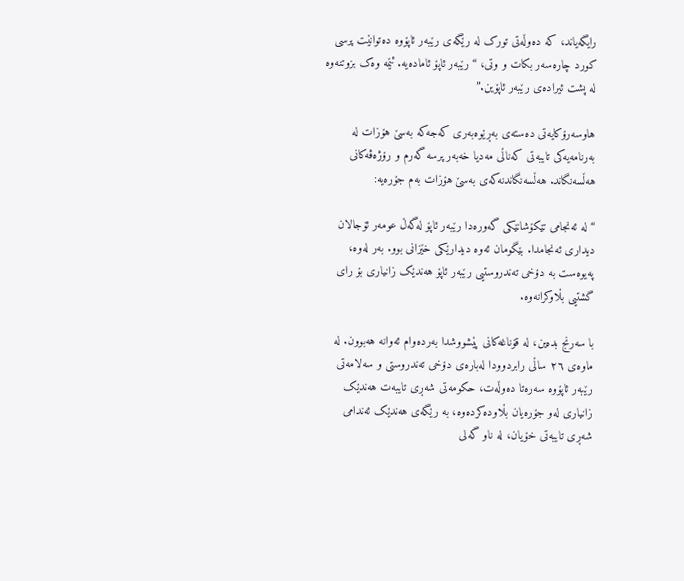رایگەیاند، کە دەوڵەتی تورک لە رێگەی رێبەر ئاپۆوە دەتوانێت پرسی کورد چارەسەر بکات و وتی، “رێبەر ئاپۆ ئامادەیە. ئێمە وەک بزوتنەوە لە پشت ئیرادەی رێبەر ئاپۆین.”

هاوسەرۆکایەتی دەستەی بەڕێوەبەری کەجەکە بەسێ هۆزات لە بەرنامەیەکی تایبەتی کەناڵی مەدیا خەبەر پرسە گەرم و رۆژەڤەکانی هەڵسەنگاند. هەڵسەنگاندنەکەی بەسێ هۆزات بەم جۆرەیە:

“لە ئەنجامی تێکۆشانێکی گەورەدا رێبەر ئاپۆ لەگەڵ عومەر ئۆجالان دیداری ئەنجامدا. بێگومان ئەوە دیدارێکی خێزانی بوو. بەر لەوە، پەیوەست بە دۆخی تەندروستیی رێبەر ئاپۆ هەندێک زانیاری بۆ رای گشتیی بڵاوکرانەوە.

با سەرنج بدەین، لە قۆناغەکانی پێشووشدا بەردەوام ئەوانە هەبوون. لە ماوەی ٢٦ ساڵی رابردوودا لەبارەی دۆخی تەندروستی و سەلامەتی رێبەر ئاپۆوە سەرەتا دەوڵەت، حکومەتی شەڕی تایبەت هەندێک زانیاری لەو جۆرەیان بڵاودەکردەوە، بە رێگەی هەندێک ئەندامی شەڕی تایبەتی خۆیان، لە ناو گەلی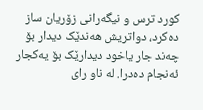کورد ترس و نیگەرانی زۆریان ساز دەکرد، دواتریش هەندێک دیدار بۆ چەند جار یاخود دیدارێک بۆ یەکجار ئەنجام دەدرا. لە ناو رای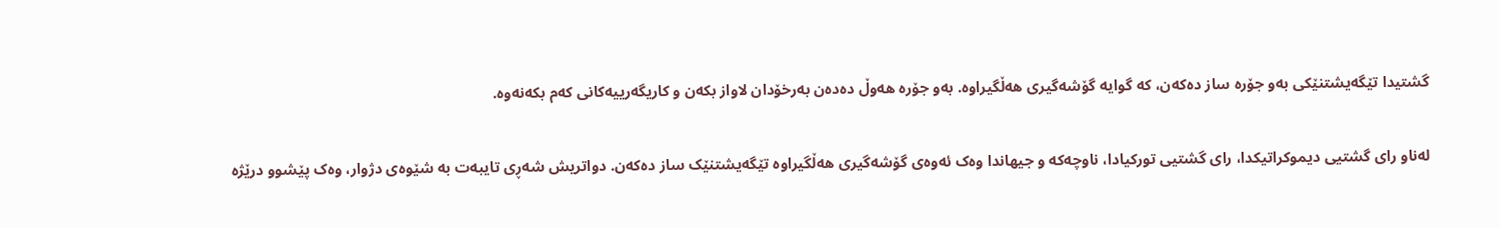گشتیدا تێگەیشتنێکی بەو جۆرە ساز دەکەن، کە گوایە گۆشەگیری هەڵگیراوە. بەو جۆرە هەوڵ دەدەن بەرخۆدان لاواز بکەن و کاریگەرییەکانی کەم بکەنەوە.

لەناو رای گشتیی دیموکراتیکدا، رای گشتیی تورکیادا، ناوچەکە و جیهاندا وەک ئەوەی گۆشەگیری هەڵگیراوە تێگەیشتنێک ساز دەکەن. دواتریش شەڕی تایبەت بە شێوەی دژوار، وەک پێشوو درێژە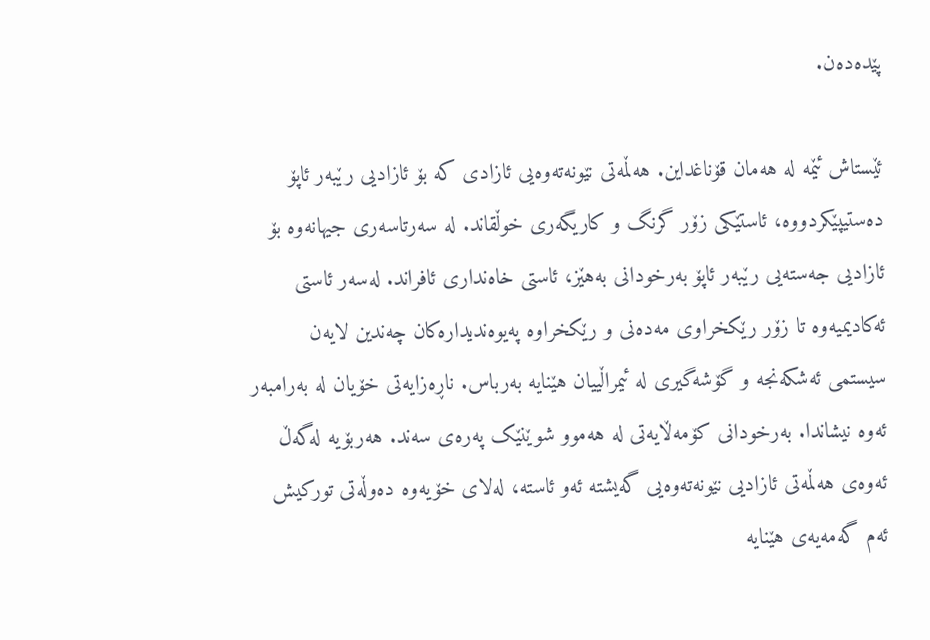پێدەدەن.

ئێستاش ئێمە لە هەمان قۆناغداین. هەڵمەتی نێونەتەوەیی ئازادی کە بۆ ئازادیی رێبەر ئاپۆ دەستیپێکردووە، ئاستێکی زۆر گرنگ و کاریگەری خوڵقاند. لە سەرتاسەری جیهانەوە بۆ ئازادیی جەستەیی رێبەر ئاپۆ بەرخودانی بەهێز، ئاستی خاەنداری ئافراند. لەسەر ئاستی ئەکادیمیەوە تا زۆر رێکخراوی مەدەنی و رێکخراوە پەیوەندیدارەکان چەندین لایەن سیستمی ئەشکەنجە و گۆشەگیری لە ئیمراڵییان هێنایە بەرباس. ناڕەزایەتی خۆیان لە بەرامبەر ئەوە نیشاندا. بەرخودانی کۆمەڵایەتی لە هەموو شوێنێک پەرەی سەند. هەربۆیە لەگەڵ ئەوەی هەڵمەتی ئازادیی نێونەتەوەیی گەیشتە ئەو ئاستە، لەلای خۆیەوە دەوڵەتی تورکیش ئەم گەمەیەی هێنایە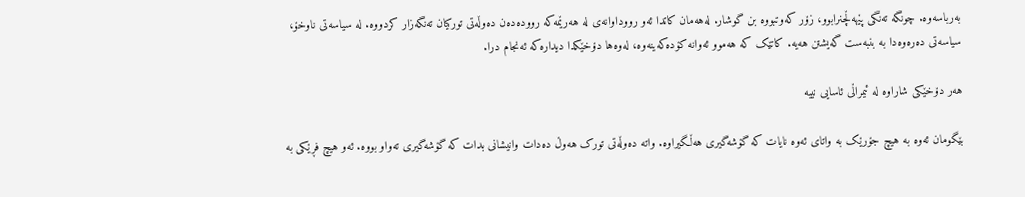بەرباسەوە. چونگە تەنگی پێهەڵچنرابوو، زۆر کەوتبووە بن گوشار. لەهەمان کاتدا ئەو رووداوانەی لە هەرێمەکە روودەدەن دەوڵەتی تورکیان تەنگەزار کردووە. لە سیاسەتی ناوخۆ، سیاسەتی دەرەوەدا بە بنبەست گەیشتن هەیە. کاتێک کە هەموو ئەوانە کۆدەکەینەوە، لەوەها دۆخێکدا دیدارەکە ئەنجام درا.

هەر دۆخێکی شاراوە لە ئیمراڵی ئاسایی نییە

بێگومان ئەوە بە هیچ جۆرێک بە واتای ئەوە نایات کە گۆشەگیری هەڵگیراوە. واتە دەوڵەتی تورک هەوڵ دەدات وانیشانی بدات کە گۆشەگیری تەواو بووە. ئەو هیچ فڕێکی بە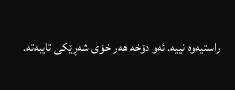راستیەوە نییە. ئەو دۆخە هەر خۆی شەڕێکی تایبەتە.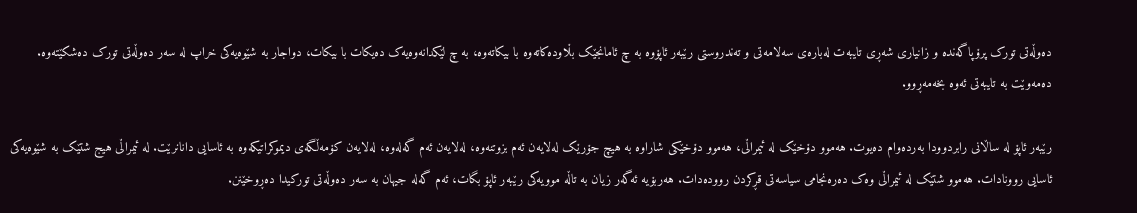دەوڵەتی تورک پرۆپاگەندە و زانیاری شەڕی تایبەت لەبارەی سەلامەتی و تەندروستی رێبەر ئاپۆوە بە چ ئامانجێک بڵاودەکاتەوە با بیکاتەوە، بە چ لێکدانەوەیەک دەیکات با بیکات، دواجار بە شێوەیەکی خراپ لە سەر دەوڵەتی تورک دەشکێتەوە. دەمەوێت بە تایبەتی ئەوە بخەمەڕوو.

رێبەر ئاپۆ لە ساڵانی رابردوودا بەردەوام دەیوت. هەموو دۆخێک لە ئیمراڵی، هەموو دۆخێکی شاراوە بە هیچ جۆرێک لەلایەن ئەم بزوتنەوە، لەلایەن ئەم گەلەوە، لەلایەن کۆمەڵگەی دیموکراتیکەوە بە ئاسایی دانانرێت. لە ئیمراڵی هیج شتێک بە شێوەیەکی ئاسایی روونادات. هەموو شتێک لە ئیمراڵی وەک دەرەنجامی سیاسەتی قڕکردن روودەدات. هەربۆیە ئەگەر زیان بە تاڵە موویەکی رێبەر ئاپۆ بگات، ئەم گەلە جیهان بە سەر دەوڵەتی تورکیدا دەڕوخێنن.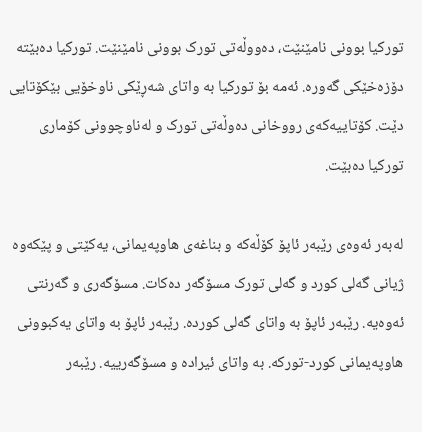تورکیا بوونی نامێنێت، دەووڵەتی تورک بوونی نامێنێت. تورکیا دەبێتە دۆزەخێکی گەورە. ئەمە بۆ تورکیا بە واتای شەڕێکی ناوخۆیی بێکۆتایی دێت. کۆتاییەکەی رووخانی دەوڵەتی تورک و لەناوچوونی کۆماری تورکیا دەبێت.

لەبەر ئەوەی رێبەر ئاپۆ کۆڵەکە و بناغەی هاوپەیمانی، یەکێتی و پێکەوە ژیانی گەلی کورد و گەلی تورک مسۆگەر دەکات. مسۆگەری و گەرنتی ئەوەیە. رێبەر ئاپۆ بە واتای گەلی کوردە. رێبەر ئاپۆ بە واتای یەکبوونی هاوپەیمانی کورد-تورکە. بە واتای ئیرادە و مسۆگەرییە. رێبەر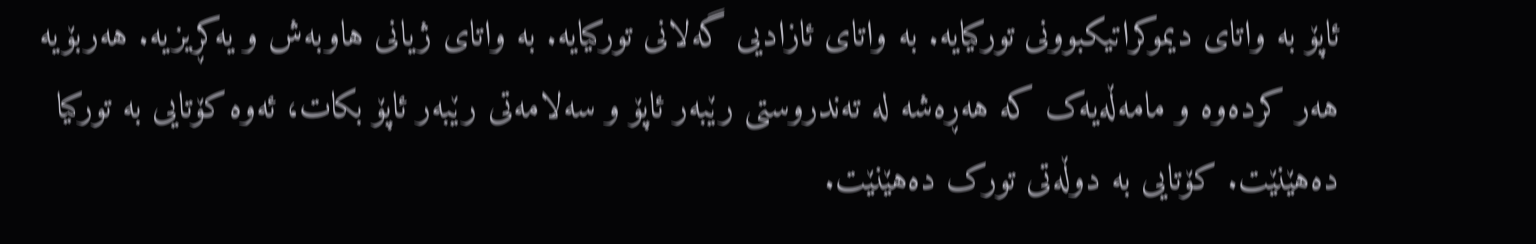ئاپۆ بە واتای دیموکراتیکبوونی تورکیایە. بە واتای ئازادیی گەلانی تورکیایە. بە واتای ژیانی هاوبەش و یەکڕیزیە. هەربۆیە هەر کردەوە و مامەڵەیەک کە هەڕەشە لە تەندروستی رێبەر ئاپۆ و سەلامەتی رێبەر ئاپۆ بکات، ئەوە کۆتایی بە تورکیا دەهێنێت. کۆتایی بە دوڵەتی تورک دەهێنێت.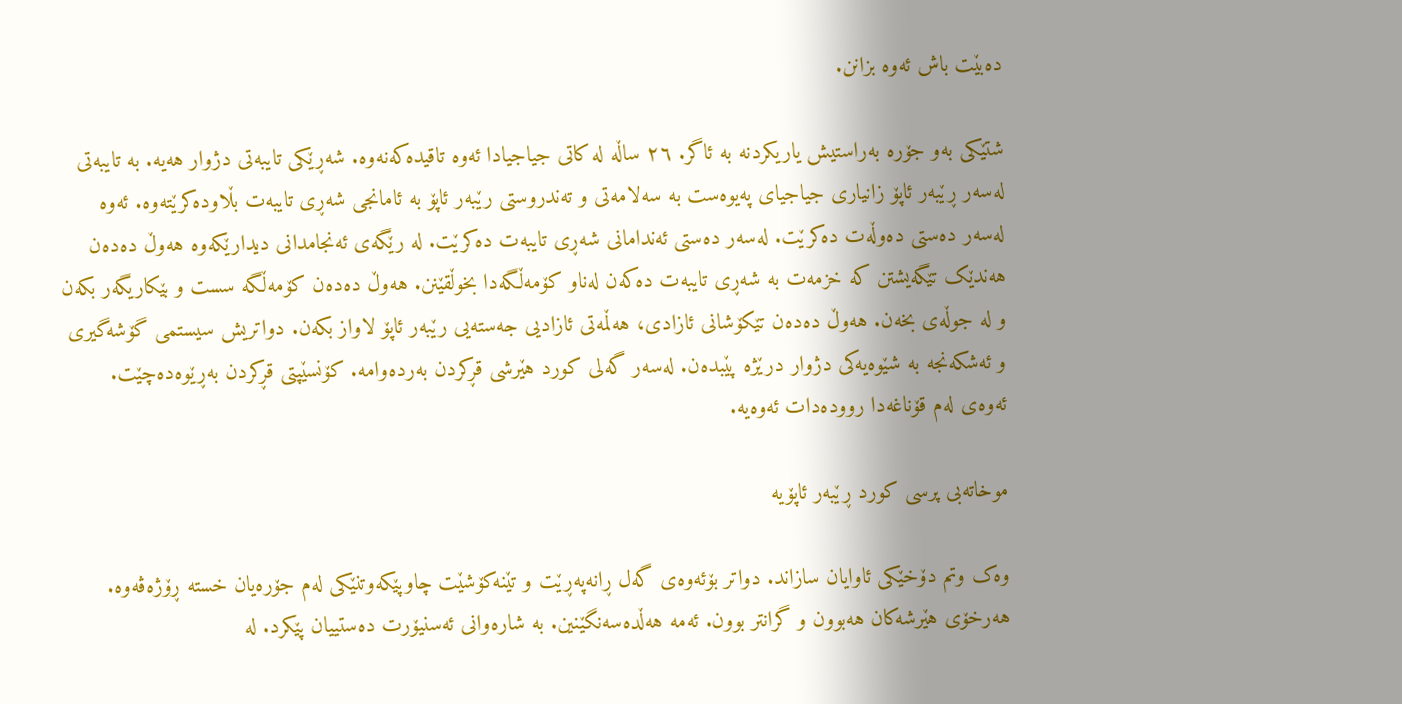دەبێت باش ئەوە بزانن.

شتێکی بەو جۆرە بەراستیش یاریکردنە بە ئاگر. ٢٦ ساڵە لە کاتی جیاجیادا ئەوە تاقیدەکەنەوە. شەڕێکی تایبەتی دژوار هەیە. بە تایبەتی لەسەر ڕێبەر ئاپۆ زانیاری جیاجیای پەیوەست بە سەلامەتی و تەندروستی رێبەر ئاپۆ بە ئامانجی شەڕی تایبەت بڵاودەکرێتەوە. ئەوە لەسەر دەستی دەوڵەت دەکرێت. لەسەر دەستی ئەندامانی شەڕی تایبەت دەکرێت. لە رێگەی ئەنجامدانی دیدارێکەوە هەوڵ دەدەن هەندێک تێگەیشتن کە خزمەت بە شەڕی تایبەت دەکەن لەناو کۆمەڵگەدا بخوڵقێنن. هەوڵ دەدەن کۆمەڵگە سست و بێکاریگەر بکەن و لە جوڵەی بخەن. هەوڵ دەدەن تێکۆشانی ئازادی، هەڵمەتی ئازادیی جەستەیی رێبەر ئاپۆ لاواز بکەن. دواتریش سیستمی گۆشەگیری و ئەشکەنجە بە شێوەیەکی دژوار درێژە پێبدەن. لەسەر گەلی کورد هێرشی قڕکردن بەردەوامە. کۆنسێپتی قڕکردن بەڕێوەدەچێت. ئەوەی لەم قۆناغەدا روودەدات ئەوەیە.

موخاتەبی پرسی کورد ڕێبەر ئاپۆیە

وەک وتم دۆخێکی ئاوایان سازاند. دواتر بۆئەوەی گەل ڕانەپەڕێت و تێنەکۆشێت چاوپێکەوتنێکی لەم جۆرەیان خستە ڕۆژەڤەوە. هەرخۆی هێرشەکان هەبوون و گرانتر بوون. ئەمە هەڵدەسەنگێنین. بە شارەوانی ئەسنیۆرت دەستییان پێکرد. لە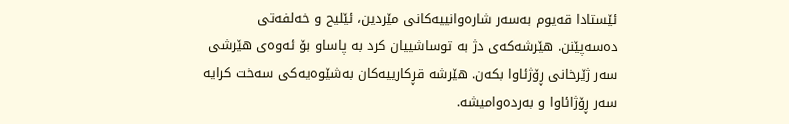ئێستادا قەیوم بەسەر شارەوانییەکانی مێردین، ئێلیح و خەلفەتی دەسەپێنن. هێرشەکەی دژ بە توساشییان کرد بە پاساو بۆ ئەوەی هێرشی سەر ژێرخانی ڕۆژئاوا بکەن. هێرشە قڕکارییەکان بەشێوەیەکی سەخت کرایە سەر ڕۆژائاوا و بەردەوامیشە.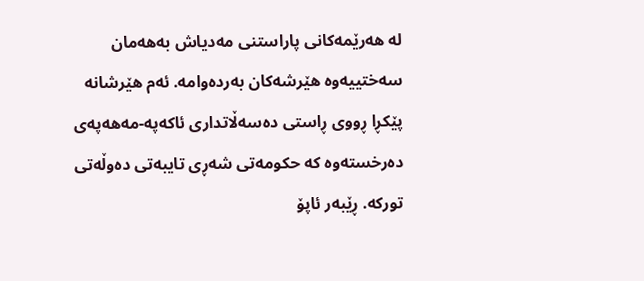لە هەرێمەکانی پاراستنی مەدیاش بەهەمان سەختییەوە هێرشەکان بەردەوامە. ئەم هێرشانە پێکڕا ڕووی ڕاستی دەسەڵاتداری ئاکەپە-مەهەپەی دەرخستەوە کە حکومەتی شەڕی تایبەتی دەوڵەتی تورکە. ڕێبەر ئاپۆ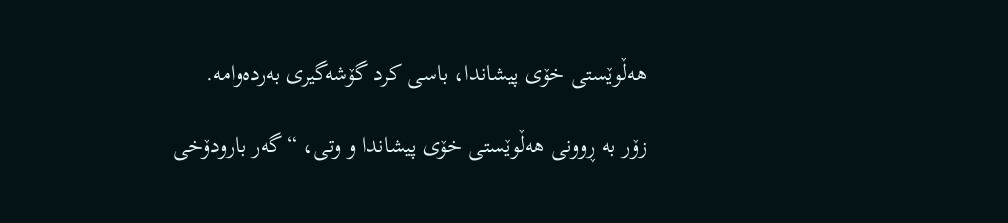هەڵوێستی خۆی پیشاندا، باسی کرد گۆشەگیری بەردەوامە.

زۆر بە ڕوونی هەڵوێستی خۆی پیشاندا و وتی، “گەر بارودۆخی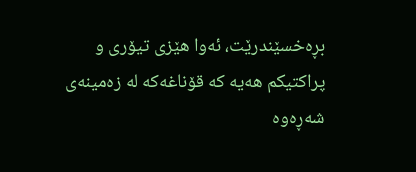بڕەخسێندرێت، ئەوا هێزی تیۆری و پراکتیکم هەیە کە قۆناغەکە لە زەمینەی شەڕەوە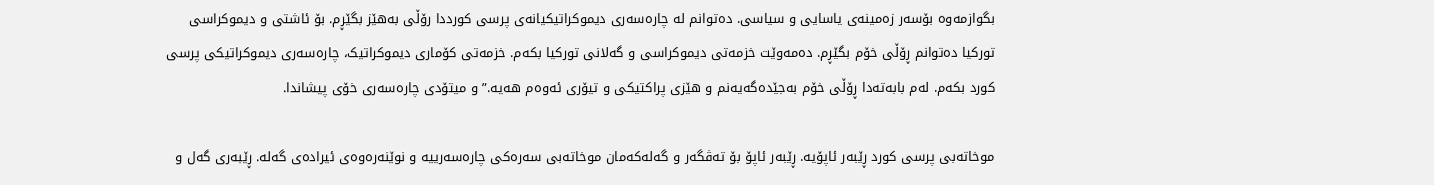بگوازمەوە بۆسەر زەمینەی یاسایی و سیاسی. دەتوانم لە چارەسەری دیموکراتیکیانەی پرسی کورددا رۆڵی بەهێز بگێڕم. بۆ ئاشتی و دیموکراسی تورکیا دەتوانم ڕۆڵی خۆم بگێڕم. دەمەوێت خزمەتی دیموکراسی و گەلانی تورکیا بکەم. خزمەتی کۆماری دیموکراتیک، چارەسەری دیموکراتیکی پرسی کورد بکەم. لەم بابەتەدا ڕۆڵی خۆم بەجێدەگەیەنم و هێزی پراکتیکی و تیۆری ئەوەم هەیە.” و میتۆدی چارەسەری خۆی پیشاندا.

موخاتەبی پرسی کورد ڕێبەر ئاپۆیە. ڕێبەر ئاپۆ بۆ تەڤگەر و گەلەکەمان موخاتەبی سەرەکی چارەسەرییە و نوێنەرەوەی ئیرادەی گەلە. ڕێبەری گەل و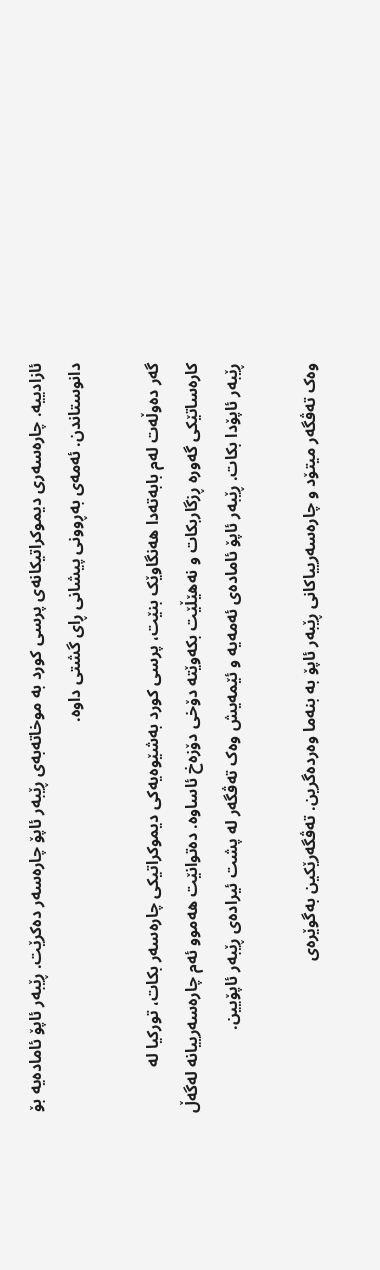ئازادییە. چارەسەری دیموکراتیکانەی پرسی کورد بە موخاتەبەی ڕێبەر ئاپۆ چارەسەر دەکرێت. ڕێبەر ئاپۆ ئامادەیە بۆ دانوستاندن. ئەمەی بەڕوونی پیشانی ڕای گشتی داوە.

گەر دەوڵەت لەم بابەتەدا هەنگاوێک بنێت، پرسی کورد بەشێوەیەکی دیموکراتیکی چارەسەر بکات، تورکیا لە کارەساتێکی گەورە ڕزگاربکات و نەهێڵێت بکەوێتە دۆخی دۆزەخ ئاساوە. دەتوانێت هەموو ئەم چارەسەرییانە لەگەڵ ڕێبەر ئاپۆدا بکات. ڕێبەر ئاپۆ ئامادەی ئەمەیە و ئێمەیش وەک تەڤگەر لە پشت ئیرادەی ڕێبەر ئاپۆیین.

وەک تەڤگەر میتۆد و چارەسەرییاکانی ڕێبەر ئاپۆ بە بنەما وەردەگرین. تەڤگەرێکین بەگوێرەی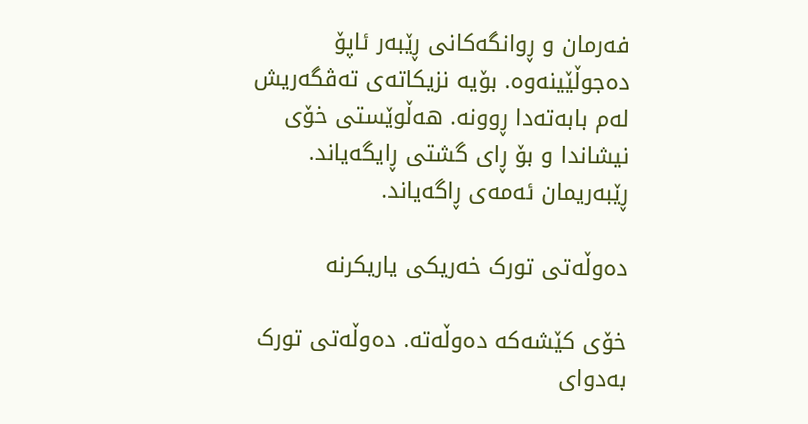فەرمان و ڕوانگەکانی ڕێبەر ئاپۆ دەجوڵێینەوە. بۆیە نزیکاتەی تەڤگەریش لەم بابەتەدا ڕوونە. هەڵوێستی خۆی نیشاندا و بۆ ڕای گشتی ڕایگەیاند. ڕێبەریمان ئەمەی ڕاگەیاند.

دەوڵەتی تورک خەریکی یاریکرنە

خۆی کێشەکە دەوڵەتە. دەوڵەتی تورک بەدوای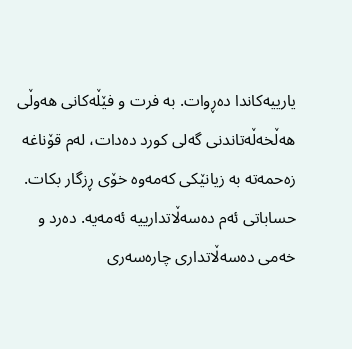یارییەکاندا دەڕوات. بە فرت و فێڵەکانی هەوڵی هەڵخەڵەتاندنی گەلی کورد دەدات، لەم قۆناغە زەحمەتە بە زیانێکی کەمەوە خۆی ڕزگار بکات. حساباتی ئەم دەسەڵاتدارییە ئەمەیە. دەرد و خەمی دەسەڵاتداری چارەسەری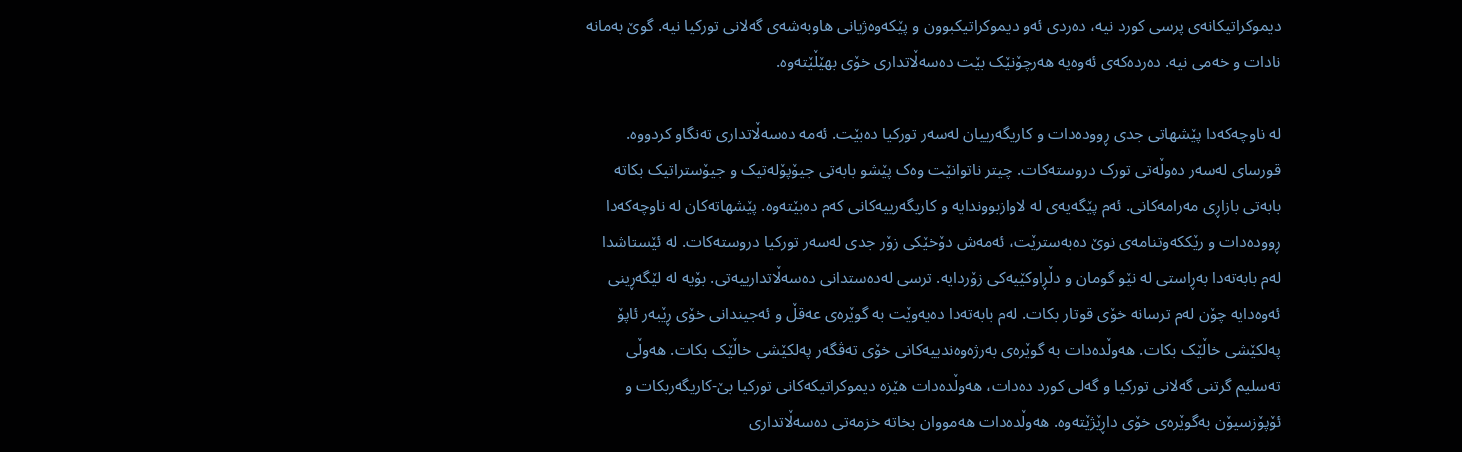دیموکراتیکانەی پرسی کورد نیە، دەردی ئەو دیموکراتیکبوون و پێکەوەژیانی هاوبەشەی گەلانی تورکیا نیە. گوێ بەمانە نادات و خەمی نیە. دەردەکەی ئەوەیە هەرچۆنێک بێت دەسەڵاتداری خۆی بهێڵێتەوە.

لە ناوچەکەدا پێشهاتی جدی ڕوودەدات و کاریگەرییان لەسەر تورکیا دەبێت. ئەمە دەسەڵاتداری تەنگاو کردووە. قورسای لەسەر دەوڵەتی تورک دروستەکات. چیتر ناتوانێت وەک پێشو بابەتی جیۆپۆلەتیک و جیۆستراتیک بکاتە بابەتی بازاڕی مەرامەکانی. ئەم پێگەیەی لە لاوازبووندایە و کاریگەرییەکانی کەم دەبێتەوە. پێشهاتەکان لە ناوچەکەدا ڕوودەدات و رێککەوتنامەی نوێ دەبەسترێت، ئەمەش دۆخێکی زۆر جدی لەسەر تورکیا دروستەکات. لە ئێستاشدا لەم بابەتەدا بەڕاستی لە نێو گومان و دڵڕاوکێیەکی زۆردایە. ترسی لەدەستدانی دەسەڵاتدارییەتی. بۆیە لە لێگەڕینی ئەوەدایە چۆن لەم ترسانە خۆی قوتار بکات. لەم بابەتەدا دەیەوێت بە گوێرەی عەقڵ و ئەجیندانی خۆی ڕێبەر ئاپۆ پەلکێشی خاڵێک بکات. هەوڵدەدات بە گوێرەی بەرژەوەندییەکانی خۆی تەڤگەر پەلکێشی خاڵێک بکات. هەوڵی تەسلیم گرتنی گەلانی تورکیا و گەلی کورد دەدات، هەوڵدەدات هێزە دیموکراتیکەکانی تورکیا بێ-کاریگەربکات و ئۆپۆزسیۆن بەگوێرەی خۆی داڕێژێتەوە. هەوڵدەدات هەمووان بخاتە خزمەتی دەسەڵاتداری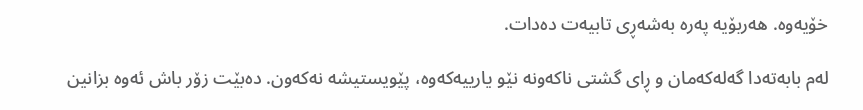خۆیەوە. هەربۆیە پەرە بەشەڕی تابیەت دەدات.

لەم بابەتەدا گەلەکەمان و ڕای گشتی ناکەونە نێو یارییەکەوە، پێویستیشە نەکەون. دەبێت زۆر باش ئەوە بزانین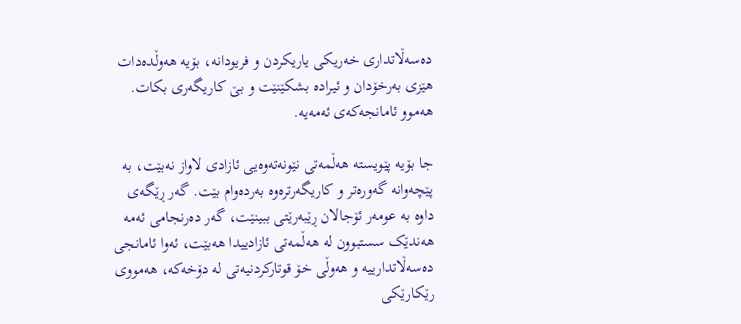دەسەڵاتداری خەریکی یاریکردن و فریودانە، بۆیە هەوڵدەدات هێزی بەرخۆدان و ئیرادە بشکێنێت و بێ کاریگەری بکات. هەموو ئامانجەکەی ئەمەیە.

جا بۆیە پێویستە هەڵمەتی نێونەتەوەیی ئازادی لاواز نەبێت، بە پێچەوانە گەورەتر و کاریگەرترەوە بەردەوام بێت. گەر ڕێگەی داوە بە عومەر ئۆجالان ڕێبەرێتی ببینێت، گەر دەرنجامی ئەمە هەندێک سستبوون لە هەڵمەتی ئازادییدا هەبێت، ئەوا ئامانجی دەسەڵاتدارییە و هەوڵی خۆ قوتارکردنیەتی لە دۆخەکە، هەمووی رێکارێکی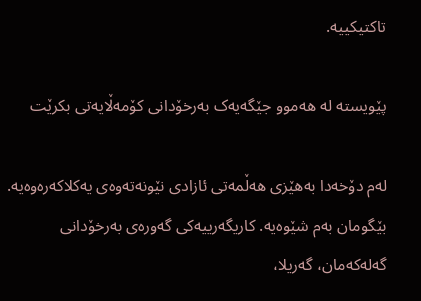تاکتیکییە.

پێویستە لە هەموو جێگەیەک بەرخۆدانی کۆمەڵایەتی بکرێت

لەم دۆخەدا بەهێزی هەڵمەتی ئازادی نێونەتەوەی یەکلاکەرەوەیە. بێگومان بەم شێوەیە. کاریگەرییەکی گەورەی بەرخۆدانی گەلەکەمان، گەریلا،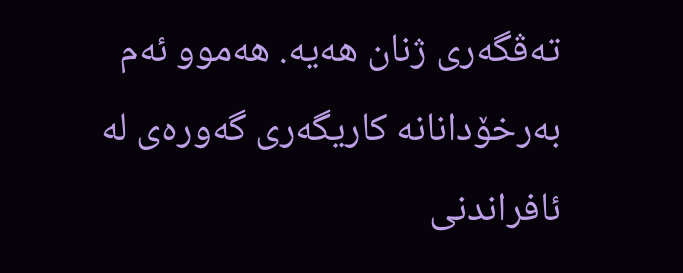تەڤگەری ژنان هەیە. هەموو ئەم بەرخۆدانانە کاریگەری گەورەی لە ئافراندنی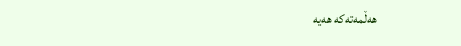هەڵمەتەکە هەیە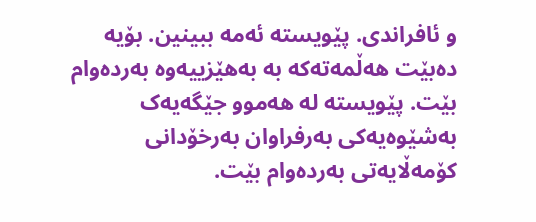و ئافراندی. پێویستە ئەمە ببینین. بۆیە دەبێت هەڵمەتەکە بە بەهێزییەوە بەردەوام بێت. پێویستە لە هەموو جێگەیەک بەشێوەیەکی بەرفراوان بەرخۆدانی کۆمەڵایەتی بەردەوام بێت.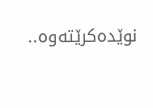نوێدەکرێتەوە..